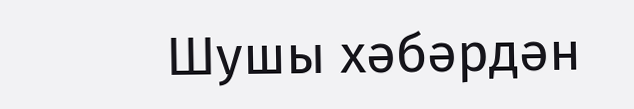Шушы хәбәрдән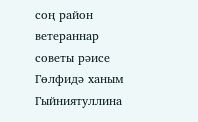соң район ветераннар советы рәисе Гөлфидә ханым Гыйниятуллина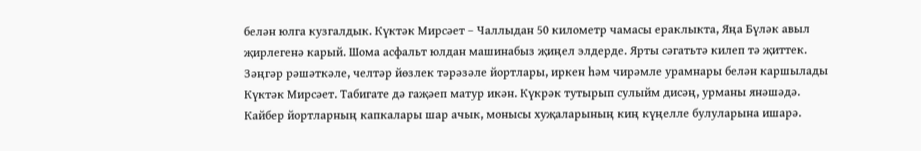белән юлга кузгалдык. Күктәк Мирсәет – Чаллыдан 50 километр чамасы ераклыкта, Яңа Бүләк авыл җирлегенә карый. Шома асфальт юлдан машинабыз җиңел элдерде. Ярты сәгатьтә килеп тә җиттек. Зәңгәр рәшәткәле, челтәр йөзлек тәрәзәле йортлары, иркен һәм чирәмле урамнары белән каршылады Күктәк Мирсәет. Табигате дә гаҗәеп матур икән. Күкрәк тутырып сулыйм дисәң, урманы янәшәдә. Кайбер йортларның капкалары шар ачык, монысы хуҗаларының киң күңелле булуларына ишарә.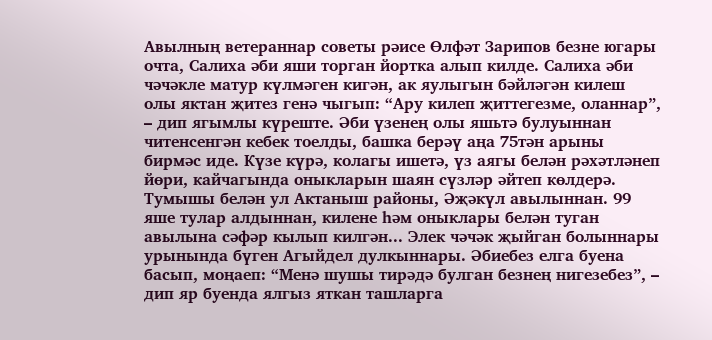Авылның ветераннар советы рәисе Өлфәт Зарипов безне югары очта, Салиха әби яши торган йортка алып килде. Салиха әби чәчәкле матур күлмәген кигән, ак яулыгын бәйләгән килеш олы яктан җитез генә чыгып: “Ару килеп җиттегезме, оланнар”, – дип ягымлы күреште. Әби үзенең олы яшьтә булуыннан читенсенгән кебек тоелды, башка берәү аңа 75тән арыны бирмәс иде. Күзе күрә, колагы ишетә, үз аягы белән рәхәтләнеп йөри, кайчагында оныкларын шаян сүзләр әйтеп көлдерә. Тумышы белән ул Актаныш районы, Әҗәкүл авылыннан. 99 яше тулар алдыннан, килене һәм оныклары белән туган авылына сәфәр кылып килгән... Элек чәчәк җыйган болыннары урынында бүген Агыйдел дулкыннары. Әбиебез елга буена басып, моңаеп: “Менә шушы тирәдә булган безнең нигезебез”, – дип яр буенда ялгыз яткан ташларга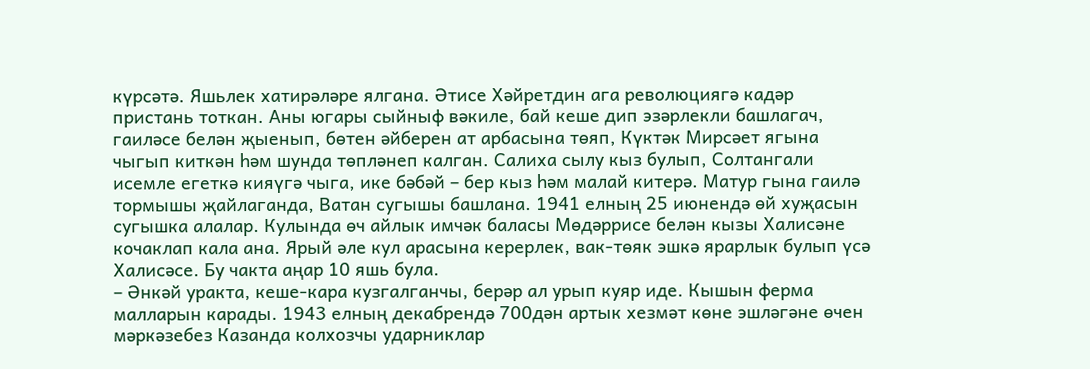күрсәтә. Яшьлек хатирәләре ялгана. Әтисе Хәйретдин ага революциягә кадәр пристань тоткан. Аны югары сыйныф вәкиле, бай кеше дип эзәрлекли башлагач, гаиләсе белән җыенып, бөтен әйберен ат арбасына төяп, Күктәк Мирсәет ягына чыгып киткән һәм шунда төпләнеп калган. Салиха сылу кыз булып, Солтангали исемле егеткә кияүгә чыга, ике бәбәй – бер кыз һәм малай китерә. Матур гына гаилә тормышы җайлаганда, Ватан сугышы башлана. 1941 елның 25 июнендә өй хуҗасын сугышка алалар. Кулында өч айлык имчәк баласы Мөдәррисе белән кызы Халисәне кочаклап кала ана. Ярый әле кул арасына керерлек, вак-төяк эшкә ярарлык булып үсә Халисәсе. Бу чакта аңар 10 яшь була.
– Әнкәй уракта, кеше-кара кузгалганчы, берәр ал урып куяр иде. Кышын ферма малларын карады. 1943 елның декабрендә 700дән артык хезмәт көне эшләгәне өчен мәркәзебез Казанда колхозчы ударниклар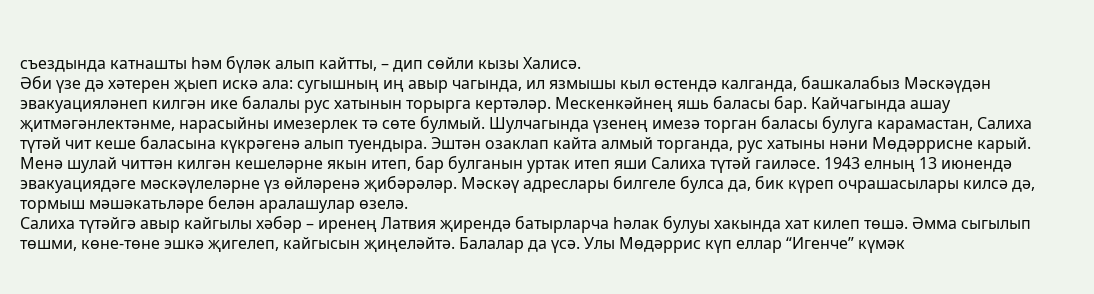съездында катнашты һәм бүләк алып кайтты, – дип сөйли кызы Халисә.
Әби үзе дә хәтерен җыеп искә ала: сугышның иң авыр чагында, ил язмышы кыл өстендә калганда, башкалабыз Мәскәүдән эвакуацияләнеп килгән ике балалы рус хатынын торырга кертәләр. Мескенкәйнең яшь баласы бар. Кайчагында ашау җитмәгәнлектәнме, нарасыйны имезерлек тә сөте булмый. Шулчагында үзенең имезә торган баласы булуга карамастан, Салиха түтәй чит кеше баласына күкрәгенә алып туендыра. Эштән озаклап кайта алмый торганда, рус хатыны нәни Мөдәррисне карый. Менә шулай читтән килгән кешеләрне якын итеп, бар булганын уртак итеп яши Салиха түтәй гаиләсе. 1943 елның 13 июнендә эвакуациядәге мәскәүлеләрне үз өйләренә җибәрәләр. Мәскәү адреслары билгеле булса да, бик күреп очрашасылары килсә дә, тормыш мәшәкатьләре белән аралашулар өзелә.
Салиха түтәйгә авыр кайгылы хәбәр – иренең Латвия җирендә батырларча һәлак булуы хакында хат килеп төшә. Әмма сыгылып төшми, көне-төне эшкә җигелеп, кайгысын җиңеләйтә. Балалар да үсә. Улы Мөдәррис күп еллар “Игенче” күмәк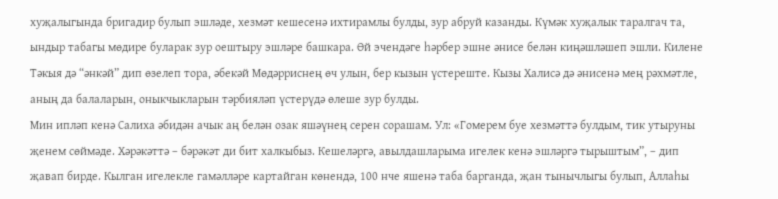хуҗалыгында бригадир булып эшләде, хезмәт кешесенә ихтирамлы булды, зур абруй казанды. Күмәк хуҗалык таралгач та, ындыр табагы мөдире буларак зур оештыру эшләре башкара. Өй эчендәге һәрбер эшне әнисе белән киңәшләшеп эшли. Килене Тәкыя дә “әнкәй” дип өзелеп тора, әбекәй Мөдәрриснең өч улын, бер кызын үстереште. Кызы Халисә дә әнисенә мең рәхмәтле, аның да балаларын, оныкчыкларын тәрбияләп үстерүдә өлеше зур булды.
Мин ипләп кенә Салиха әбидән ачык аң белән озак яшәүнең серен сорашам. Ул: «Гомерем буе хезмәттә булдым, тик утыруны җенем сөймәде. Хәрәкәттә – бәрәкәт ди бит халкыбыз. Кешеләргә, авылдашларыма игелек кенә эшләргә тырыштым”, – дип җавап бирде. Кылган игелекле гамәлләре картайган көнендә, 100 нче яшенә таба барганда, җан тынычлыгы булып, Аллаһы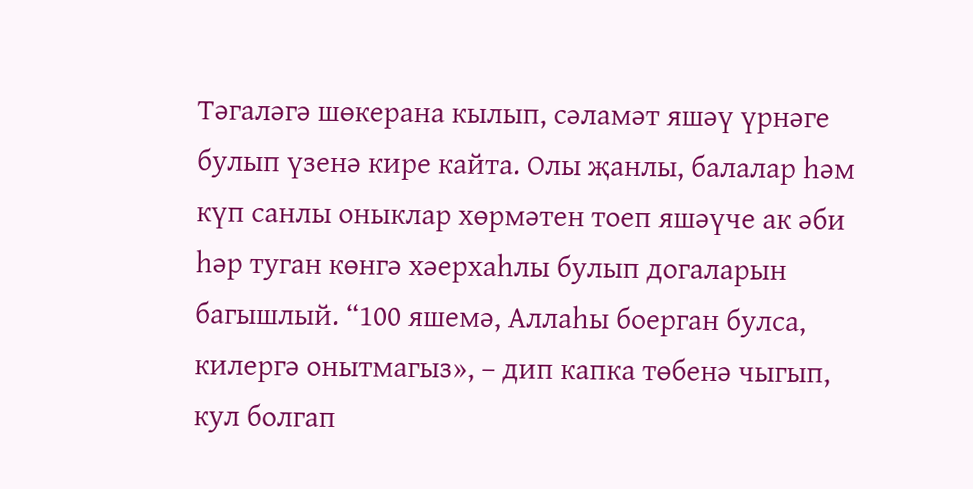Тәгаләгә шөкерана кылып, сәламәт яшәү үрнәге булып үзенә кире кайта. Олы җанлы, балалар һәм күп санлы оныклар хөрмәтен тоеп яшәүче ак әби һәр туган көнгә хәерхаһлы булып догаларын багышлый. “100 яшемә, Аллаһы боерган булса, килергә онытмагыз», – дип капка төбенә чыгып, кул болгап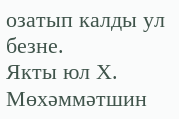озатып калды ул безне.
Якты юл Х. Мөхәммәтшин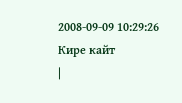2008-09-09 10:29:26
Кире кайт
|